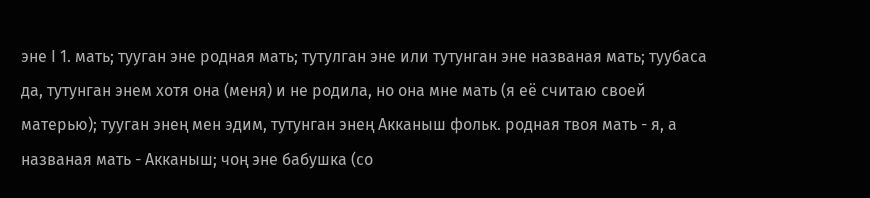эне I 1. мать; тууган эне родная мать; тутулган эне или тутунган эне названая мать; туубаса да, тутунган энем хотя она (меня) и не родила, но она мне мать (я её считаю своей матерью); тууган энең мен эдим, тутунган энең Акканыш фольк. родная твоя мать - я, а названая мать - Акканыш; чоң эне бабушка (со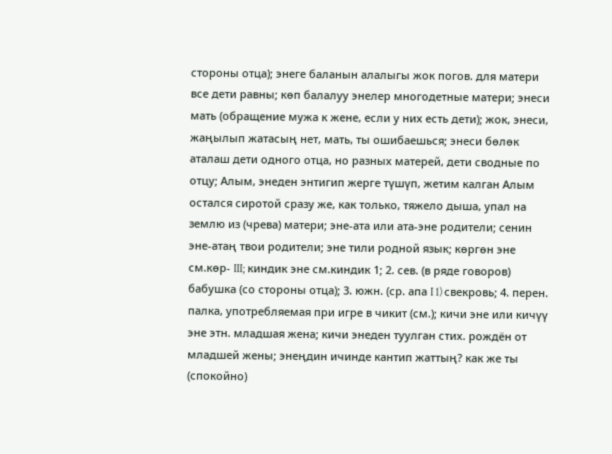стороны отца); энеге баланын алалыгы жок погов. для матери все дети равны; көп балалуу энелер многодетные матери; энеси мать (обращение мужа к жене, если у них есть дети); жок, энеси, жаңылып жатасың нет, мать, ты ошибаешься; энеси бөлөк аталаш дети одного отца, но разных матерей, дети сводные по отцу; Алым, энеден энтигип жерге түшүп, жетим калган Алым остался сиротой сразу же, как только, тяжело дыша, упал на землю из (чрева) матери; эне-ата или ата-эне родители; сенин эне-атаң твои родители; эне тили родной язык; көргөн эне см.көр- III; киндик эне см.киндик 1; 2. сев. (в ряде говоров) бабушка (со стороны отца); 3. южн. (ср. апа I 1) свекровь; 4. перен. палка, употребляемая при игре в чикит (см.); кичи эне или кичүү эне этн. младшая жена; кичи энеден туулган стих. рождён от младшей жены; энеңдин ичинде кантип жаттың? как же ты (спокойно)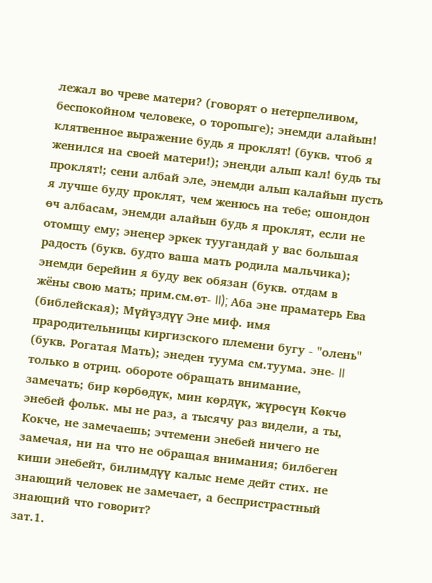лежал во чреве матери? (говорят о нетерпеливом, беспокойном человеке, о торопыге); энемди алайын! клятвенное выражение будь я проклят! (букв. чтоб я женился на своей матери!); энеңди алып кал! будь ты проклят!; сени албай эле, энемди алып калайын пусть я лучше буду проклят, чем женюсь на тебе; ошондон өч албасам, энемди алайын будь я проклят, если не отомщу ему; энеңер эркек туугандай у вас большая радость (букв. будто ваша мать родила мальчика); энемди берейин я буду век обязан (букв. отдам в жёны свою мать; прим.см.өт- II); Аба эне праматерь Ева (библейская); Мүйүздүү Эне миф. имя прародительницы киргизского племени бугу - "олень" (букв. Рогатая Мать); энеден туума см.туума. эне- II только в отриц. обороте обращать внимание, замечать; бир көрбөдүк, мин көрдүк, жүрөсүң Көкчө энебей фольк. мы не раз, а тысячу раз видели, а ты, Кокче, не замечаешь; эчтемени энебей ничего не замечая, ни на что не обращая внимания; билбеген киши энебейт, билимдүү калыс неме дейт стих. не знающий человек не замечает, а беспристрастный знающий что говорит?
зат.1.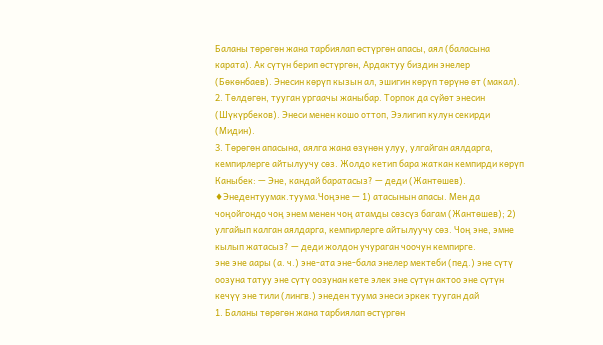Баланы төрөгөн жана тарбиялап өстүргөн апасы, аял (баласына карата). Ак сүтүн берип өстүргөн, Ардактуу биздин энелер (Бөкөнбаев). Энесин көрүп кызын ал, эшигин көрүп төрүнө өт (макал).
2. Төлдөгөн, тууган ургаачы жаныбар. Торпок да сүйөт энесин (Шүкүрбеков). Энеси менен кошо оттоп, Ээлигип кулун секирди (Мидин).
3. Төрөгөн апасына, аялга жана өзүнөн улуу, улгайган аялдарга, кемпирлерге айтылуучу сөз. Жолдо кетип бара жаткан кемпирди көрүп Каныбек: — Эне, кандай баратасыз? — деди (Жантөшев).
♦Энедентуумак.туума.Чоңэне — 1) атасынын апасы. Мен да чоңойгондо чоң энем менен чоң атамды сөзсүз багам (Жантөшев); 2) улгайып калган аялдарга, кемпирлерге айтылуучу сөз. Чоң эне, эмне кылып жатасыз? — деди жолдон учураган чоочун кемпирге.
эне эне аары (а. ч.) эне-ата эне-бала энелер мектеби (пед.) эне сүтү оозуна татуу эне сүтү оозунан кете элек эне сүтүн актоо эне сүтүн кечүү эне тили (лингв.) энеден туума энеси эркек тууган дай
1. Баланы төрөгөн жана тарбиялап өстүргөн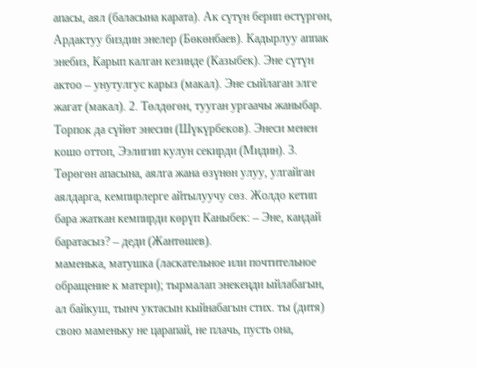апасы, аял (баласына карата). Ак сүтүн берип өстүргөн, Ардактуу биздин энелер (Бөкөнбаев). Кадырлуу аппак энебиз, Карып калган кезинде (Казыбек). Эне сүтүн актоо – унутулгус карыз (макал). Эне сыйлаган элге жагат (макал). 2. Төлдөгөн, тууган ургаачы жаныбар. Торпок да сүйөт энесин (Шүкүрбеков). Энеси менен кошо оттоп, Ээлигип кулун секирди (Мидин). 3. Төрөгөн апасына, аялга жана өзүнөн улуу, улгайган аялдарга, кемпирлерге айтылуучу сөз. Жолдо кетип бара жаткан кемпирди көрүп Каныбек: – Эне, кандай баратасыз? – деди (Жантөшев).
маменька, матушка (ласкательное или почтительное обращение к матери); тырмалап энекеңди ыйлабагын, ал байкуш, тынч уктасын кыйнабагын стих. ты (дитя) свою маменьку не царапай, не плачь, пусть она,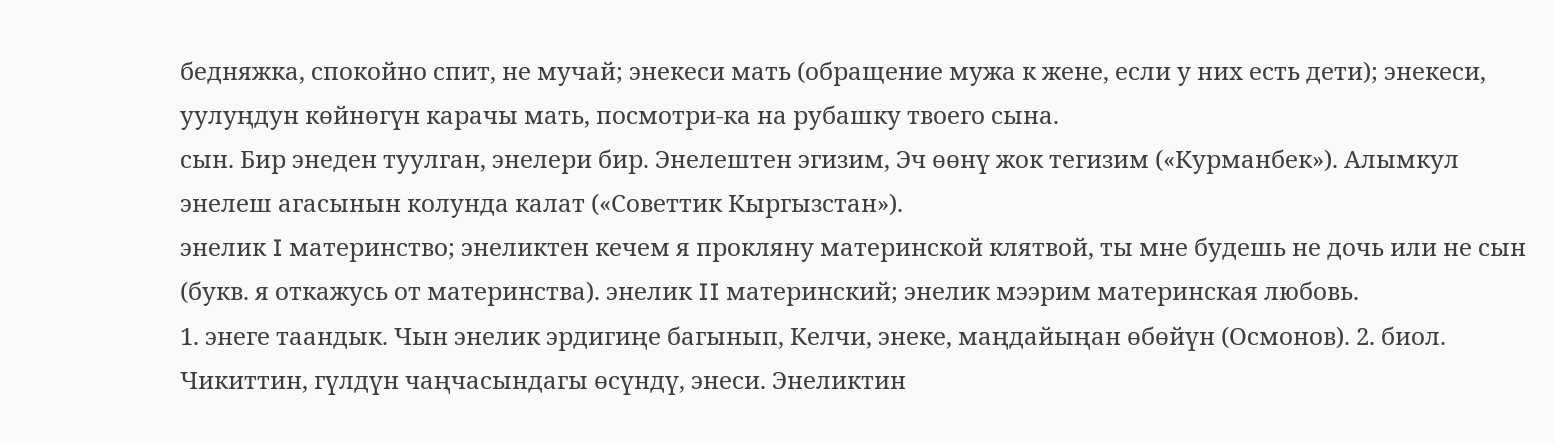бедняжка, спокойно спит, не мучай; энекеси мать (обращение мужа к жене, если у них есть дети); энекеси, уулуңдун көйнөгүн карачы мать, посмотри-ка на рубашку твоего сына.
сын. Бир энеден туулган, энелери бир. Энелештен эгизим, Эч өөнү жок тегизим («Курманбек»). Алымкул энелеш агасынын колунда калат («Советтик Кыргызстан»).
энелик I материнство; энеликтен кечем я прокляну материнской клятвой, ты мне будешь не дочь или не сын (букв. я откажусь от материнства). энелик II материнский; энелик мээрим материнская любовь.
1. энеге таандык. Чын энелик эрдигиңе багынып, Келчи, энеке, маңдайыңан өбөйүн (Осмонов). 2. биол. Чикиттин, гүлдүн чаңчасындагы өсүндү, энеси. Энеликтин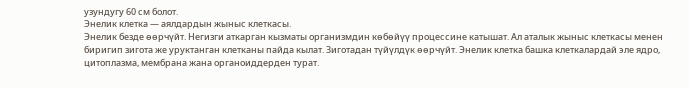узундугу 60 см болот.
Энелик клетка — аялдардын жыныс клеткасы.
Энелик безде өөрчүйт. Негизги аткарган кызматы организмдин көбөйүү процессине катышат. Ал аталык жыныс клеткасы менен биригип зигота же уруктанган клетканы пайда кылат. Зиготадан түйүлдүк өөрчүйт. Энелик клетка башка клеткалардай эле ядро, цитоплазма, мембрана жана органоиддерден турат.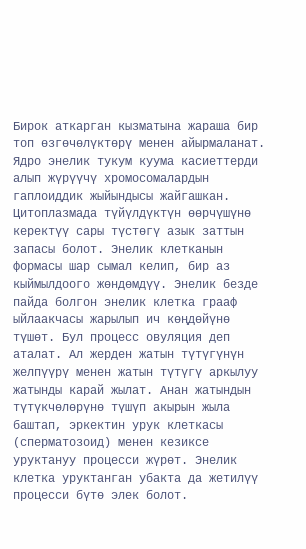Бирок аткарган кызматына жараша бир топ өзгөчөлүктөрү менен айырмаланат. Ядро энелик тукум куума касиеттерди алып жүрүүчү хромосомалардын гаплоиддик жыйындысы жайгашкан. Цитоплазмада түйүлдүктүн өөрчүшүнө керектүү сары түстөгү азык заттын запасы болот. Энелик клетканын формасы шар сымал келип, бир аз кыймылдоого жөндөмдүү. Энелик безде пайда болгон энелик клетка грааф ыйлаакчасы жарылып ич көңдөйүнө түшөт. Бул процесс овуляция деп аталат. Ал жерден жатын түтүгүнүн желпүүрү менен жатын түтүгү аркылуу жатынды карай жылат. Анан жатындын түтүкчөлөрүнө түшүп акырын жыла баштап, эркектин урук клеткасы (сперматозоид) менен кезиксе уруктануу процесси жүрөт. Энелик клетка уруктанган убакта да жетилүү процесси бүтө элек болот.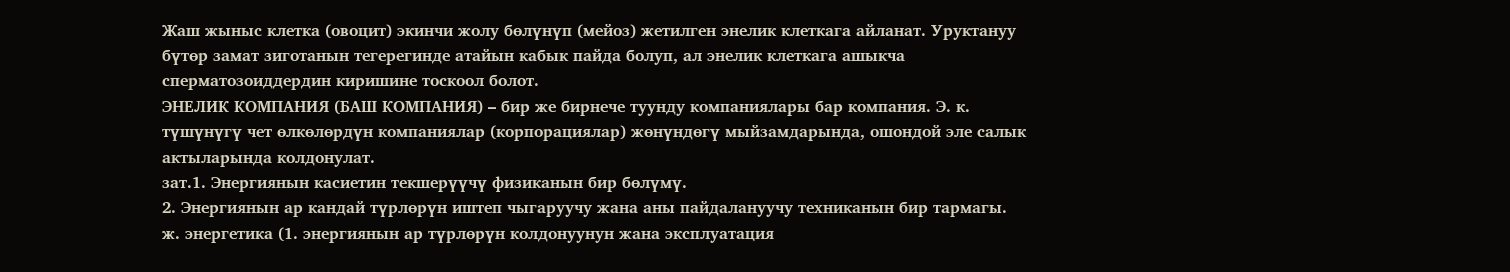Жаш жыныс клетка (овоцит) экинчи жолу бөлүнүп (мейоз) жетилген энелик клеткага айланат. Уруктануу бүтөр замат зиготанын тегерегинде атайын кабык пайда болуп, ал энелик клеткага ашыкча сперматозоиддердин киришине тоскоол болот.
ЭНЕЛИК КОМПАНИЯ (БАШ КОМПАНИЯ) – бир же бирнече туунду компаниялары бар компания. Э. к. түшүнүгү чет өлкөлөрдүн компаниялар (корпорациялар) жөнүндөгү мыйзамдарында, ошондой эле салык актыларында колдонулат.
зат.1. Энергиянын касиетин текшерүүчү физиканын бир бөлүмү.
2. Энергиянын ар кандай түрлөрүн иштеп чыгаруучу жана аны пайдалануучу техниканын бир тармагы.
ж. энергетика (1. энергиянын ар түрлөрүн колдонуунун жана эксплуатация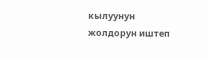кылуунун жолдорун иштеп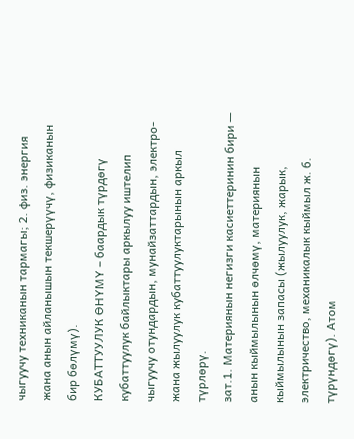чыгуучу техниканын тармагы; 2. физ. энергия жана анын айланышын текшерүүчү, физиканын бир бөлүмү).
КУБАТТУУЛУК ӨНҮМҮ – баардык түрдөгү кубаттуулук байлыктары аркылуу иштелип чыгуучу отундардын, мунайзаттардын, электро- жана жылуулук кубаттуулуктарынын аркыл түрлөрү.
зат.1. Материянын негизги касиеттеринин бири — анын кыймылынын өлчөмү, материянын кыймылынын запасы (жылуулук, жарык, электричество, механикалык кыймыл ж. б. түрүндөгү). Атом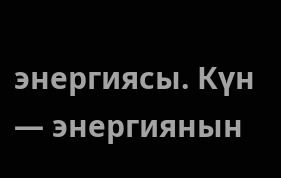энергиясы. Күн — энергиянын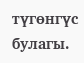түгөнгүс булагы.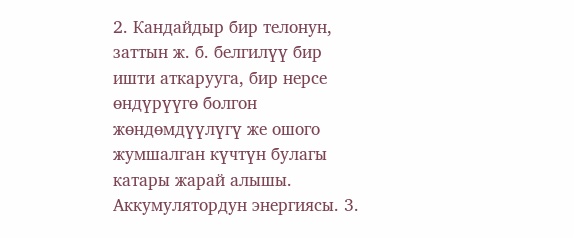2. Кандайдыр бир телонун, заттын ж. б. белгилүү бир ишти аткарууга, бир нерсе өндүрүүгө болгон жөндөмдүүлүгү же ошого жумшалган күчтүн булагы катары жарай алышы. Аккумулятордун энергиясы. 3.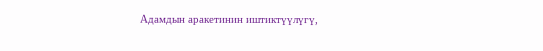Адамдын аракетинин иштиктүүлүгү,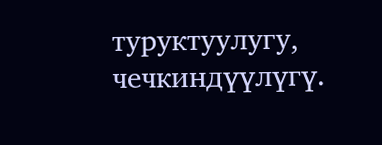туруктуулугу, чечкиндүүлүгү.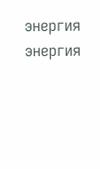энергия энергия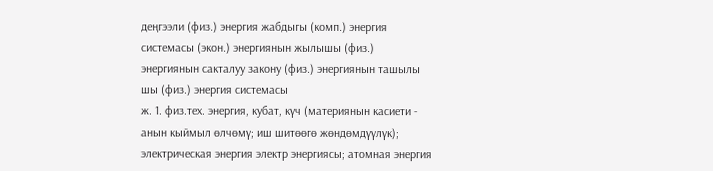деңгээли (физ.) энергия жабдыгы (комп.) энергия системасы (экон.) энергиянын жылышы (физ.) энергиянын сакталуу закону (физ.) энергиянын ташылы шы (физ.) энергия системасы
ж. 1. физ.тех. энергия, кубат, күч (материянын касиети - анын кыймыл өлчөмү; иш шитөөгө жөндөмдүүлүк); электрическая энергия электр энергиясы; атомная энергия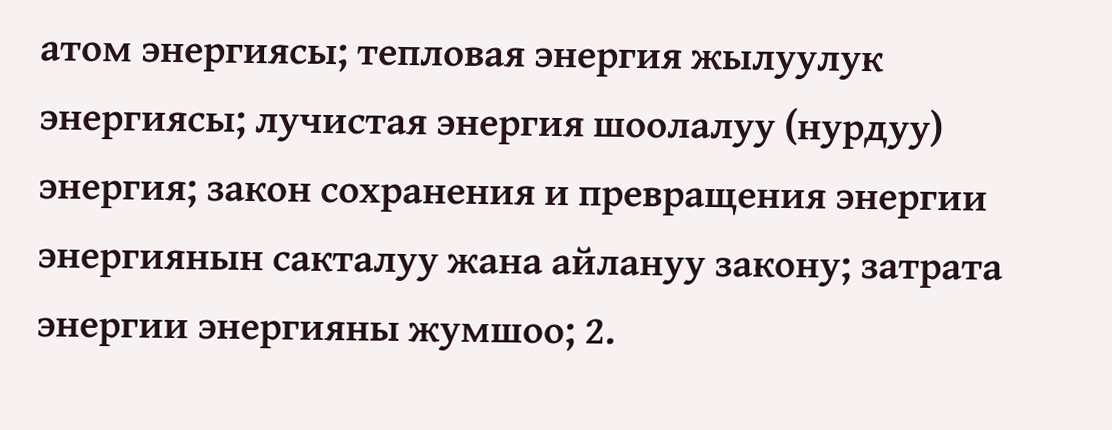атом энергиясы; тепловая энергия жылуулук энергиясы; лучистая энергия шоолалуу (нурдуу) энергия; закон сохранения и превращения энергии энергиянын сакталуу жана айлануу закону; затрата энергии энергияны жумшоо; 2.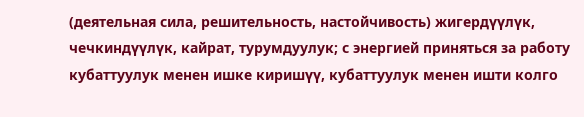(деятельная сила, решительность, настойчивость) жигердүүлүк, чечкиндүүлүк, кайрат, турумдуулук; с энергией приняться за работу кубаттуулук менен ишке киришүү, кубаттуулук менен ишти колго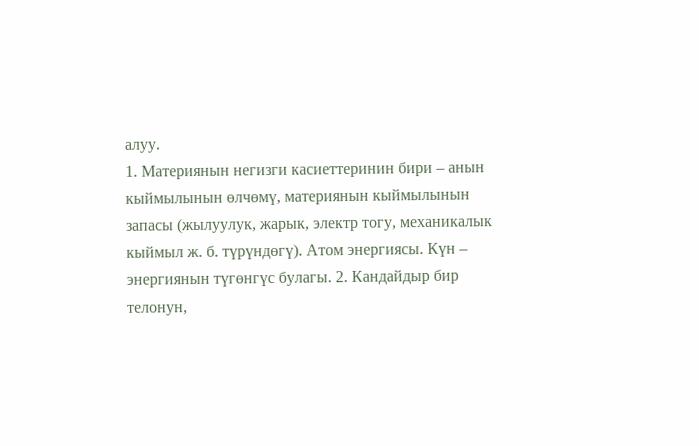алуу.
1. Материянын негизги касиеттеринин бири – анын кыймылынын өлчөмү, материянын кыймылынын запасы (жылуулук, жарык, электр тогу, механикалык кыймыл ж. б. түрүндөгү). Атом энергиясы. Күн – энергиянын түгөнгүс булагы. 2. Кандайдыр бир телонун,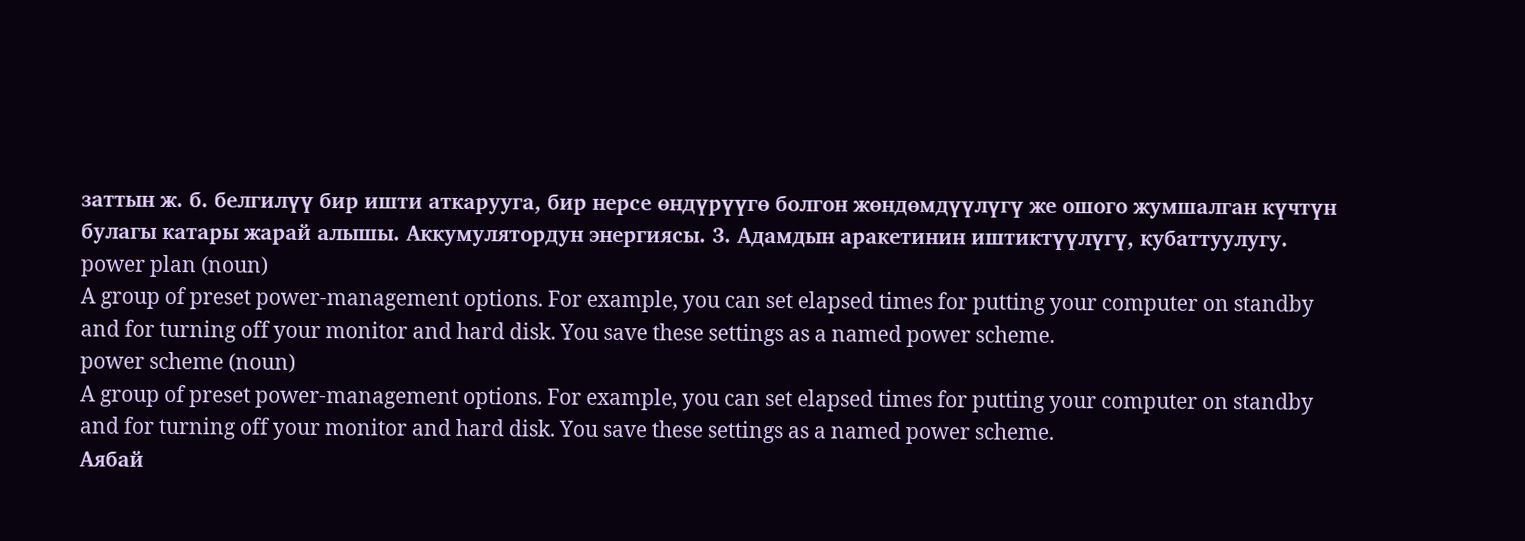заттын ж. б. белгилүү бир ишти аткарууга, бир нерсе өндүрүүгө болгон жөндөмдүүлүгү же ошого жумшалган күчтүн булагы катары жарай алышы. Аккумулятордун энергиясы. 3. Адамдын аракетинин иштиктүүлүгү, кубаттуулугу.
power plan (noun)
A group of preset power-management options. For example, you can set elapsed times for putting your computer on standby and for turning off your monitor and hard disk. You save these settings as a named power scheme.
power scheme (noun)
A group of preset power-management options. For example, you can set elapsed times for putting your computer on standby and for turning off your monitor and hard disk. You save these settings as a named power scheme.
Аябай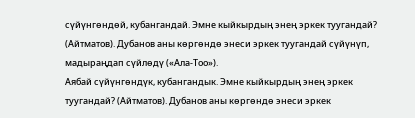сүйүнгөндөй, кубангандай. Эмне кыйкырдың энең эркек туугандай? (Айтматов). Дубанов аны көргөндө энеси эркек туугандай сүйүнүп, мадыраңдап сүйлөдү («Ала-Тоо»).
Аябай сүйүнгөндүк, кубангандык. Эмне кыйкырдың энең эркек туугандай? (Айтматов). Дубанов аны көргөндө энеси эркек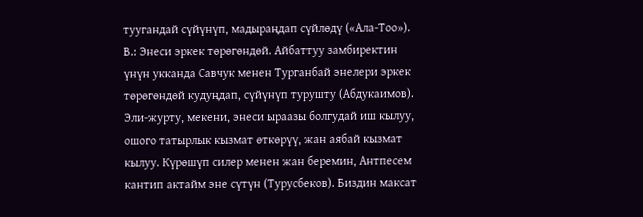туугандай сүйүнүп, мадыраңдап сүйлөдү («Ала-Тоо»). В.: Энеси эркек төрөгөндөй. Айбаттуу замбиректин үнүн укканда Савчук менен Турганбай энелери эркек төрөгөндөй кудуңдап, сүйүнүп турушту (Абдукаимов).
Эли-журту, мекени, энеси ыраазы болгудай иш кылуу, ошого татырлык кызмат өткөрүү, жан аябай кызмат кылуу. Күрөшүп силер менен жан беремин, Антпесем кантип актайм эне сүтүн (Турусбеков). Биздин максат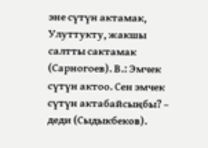эне сүтүн актамак, Улуттукту, жакшы салтты сактамак (Сарногоев). В.: Эмчек сүтүн актоо. Сен эмчек сүтүн актабайсыңбы? – деди (Сыдыкбеков).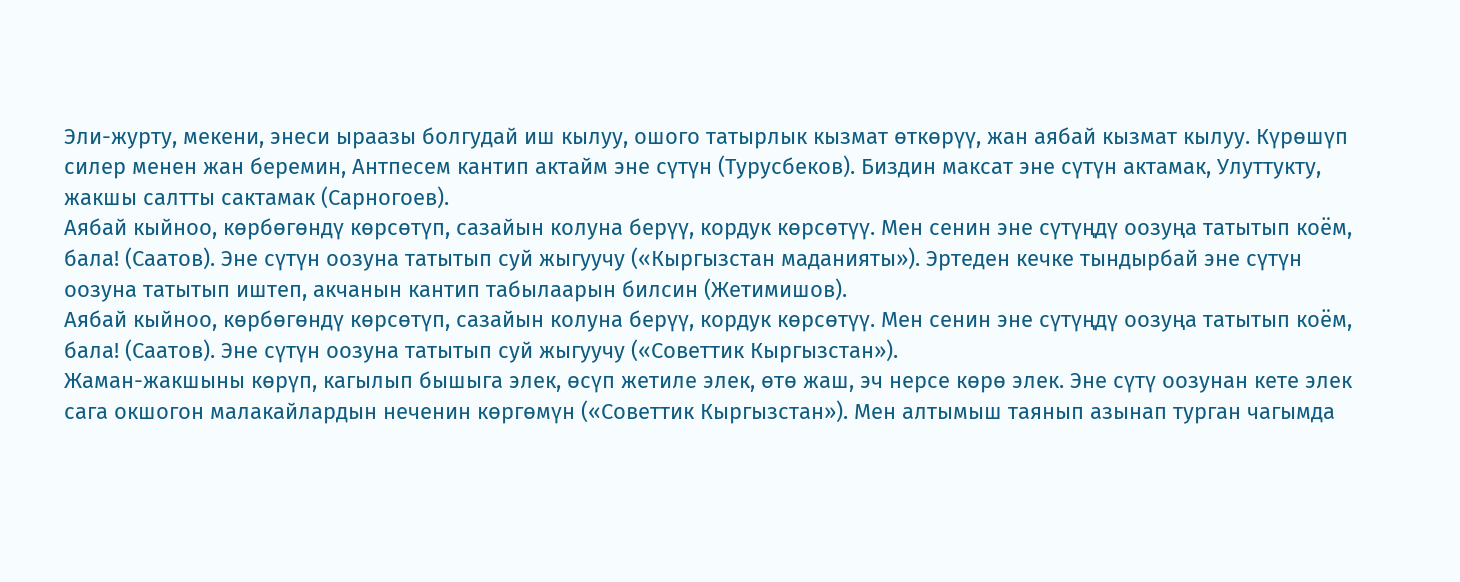Эли-журту, мекени, энеси ыраазы болгудай иш кылуу, ошого татырлык кызмат өткөрүү, жан аябай кызмат кылуу. Күрөшүп силер менен жан беремин, Антпесем кантип актайм эне сүтүн (Турусбеков). Биздин максат эне сүтүн актамак, Улуттукту, жакшы салтты сактамак (Сарногоев).
Аябай кыйноо, көрбөгөндү көрсөтүп, сазайын колуна берүү, кордук көрсөтүү. Мен сенин эне сүтүңдү оозуңа татытып коём, бала! (Саатов). Эне сүтүн оозуна татытып суй жыгуучу («Кыргызстан маданияты»). Эртеден кечке тындырбай эне сүтүн оозуна татытып иштеп, акчанын кантип табылаарын билсин (Жетимишов).
Аябай кыйноо, көрбөгөндү көрсөтүп, сазайын колуна берүү, кордук көрсөтүү. Мен сенин эне сүтүңдү оозуңа татытып коём, бала! (Саатов). Эне сүтүн оозуна татытып суй жыгуучу («Советтик Кыргызстан»).
Жаман-жакшыны көрүп, кагылып бышыга элек, өсүп жетиле элек, өтө жаш, эч нерсе көрө элек. Эне сүтү оозунан кете элек сага окшогон малакайлардын неченин көргөмүн («Советтик Кыргызстан»). Мен алтымыш таянып азынап турган чагымда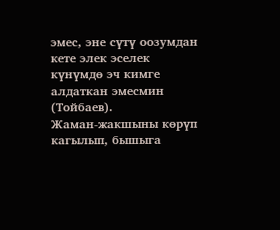эмес, эне сүтү оозумдан кете элек эселек күнүмдө эч кимге алдаткан эмесмин (Тойбаев).
Жаман-жакшыны көрүп кагылып, бышыга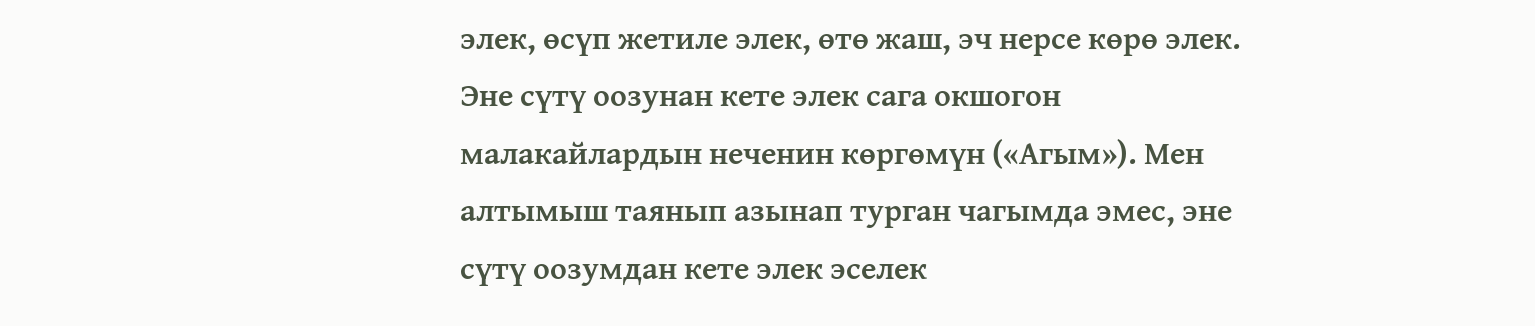элек, өсүп жетиле элек, өтө жаш, эч нерсе көрө элек. Эне сүтү оозунан кете элек сага окшогон малакайлардын неченин көргөмүн («Агым»). Мен алтымыш таянып азынап турган чагымда эмес, эне сүтү оозумдан кете элек эселек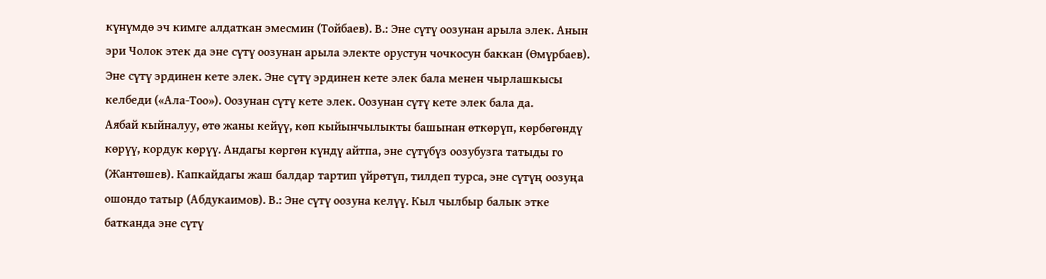күнүмдө эч кимге алдаткан эмесмин (Тойбаев). В.: Эне сүтү оозунан арыла элек. Анын эри Чолок этек да эне сүтү оозунан арыла электе орустун чочкосун баккан (Өмүрбаев). Эне сүтү эрдинен кете элек. Эне сүтү эрдинен кете элек бала менен чырлашкысы келбеди («Ала-Тоо»). Оозунан сүтү кете элек. Оозунан сүтү кете элек бала да.
Аябай кыйналуу, өтө жаны кейүү, көп кыйынчылыкты башынан өткөрүп, көрбөгөндү көрүү, кордук көрүү. Андагы көргөн күндү айтпа, эне сүтүбүз оозубузга татыды го (Жантөшев). Капкайдагы жаш балдар тартип үйрөтүп, тилдеп турса, эне сүтүң оозуңа ошондо татыр (Абдукаимов). В.: Эне сүтү оозуна келүү. Кыл чылбыр балык этке батканда эне сүтү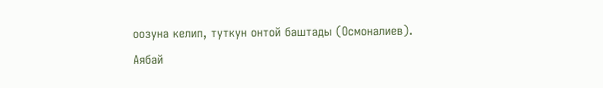оозуна келип, туткун онтой баштады (Осмоналиев).
Аябай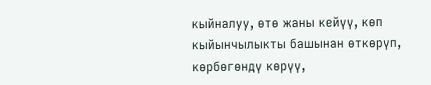кыйналуу, өтө жаны кейүү, көп кыйынчылыкты башынан өткөрүп, көрбөгөндү көрүү,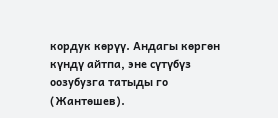кордук көрүү. Андагы көргөн күндү айтпа, эне сүтүбүз оозубузга татыды го (Жантөшев).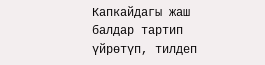Капкайдагы жаш балдар тартип үйрөтүп, тилдеп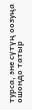турса, эне сүтүң оозуңа ошондо татыр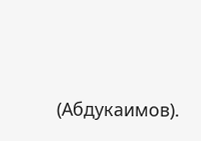(Абдукаимов).